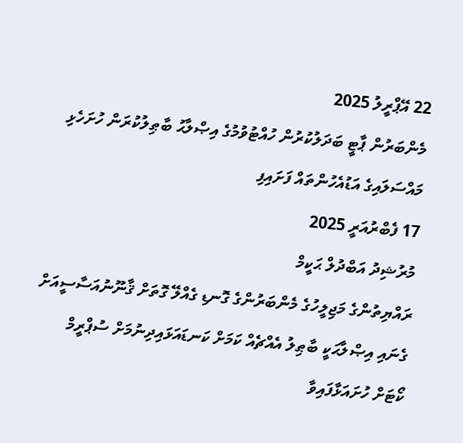22 އޭޕްރީލު 2025
މެންބަރުން ޕާޓީ ބަދަލުކުރުން ހުއްޓުވުމުގެ އިޞްލާޙު ބާޠިލުކުރަން ހުށަހެޅި މައްސަލައިގެ އަޑުއެހުންތައް ފަށައިފި
17 ފެބްރުއަރީ 2025
މުރުޝިދު އަބްދުލް ޙަކީމް
ރައްޔިތުންގެ މަޖިލީހުގެ މެންބަރުންގެ ގޮނޑި ގެއްލޭ ގޮތަށް ޤާނޫނުއަސާސީއަށް ގެނައި އިޞްލާޙަކީ ބާޠިލު އެއްޗެއް ކަމަށް ކަނޑައަޅައިދިނުމަށް ސުޕްރީމް ކޯޓަށް ހުށައަޅާފައިވާ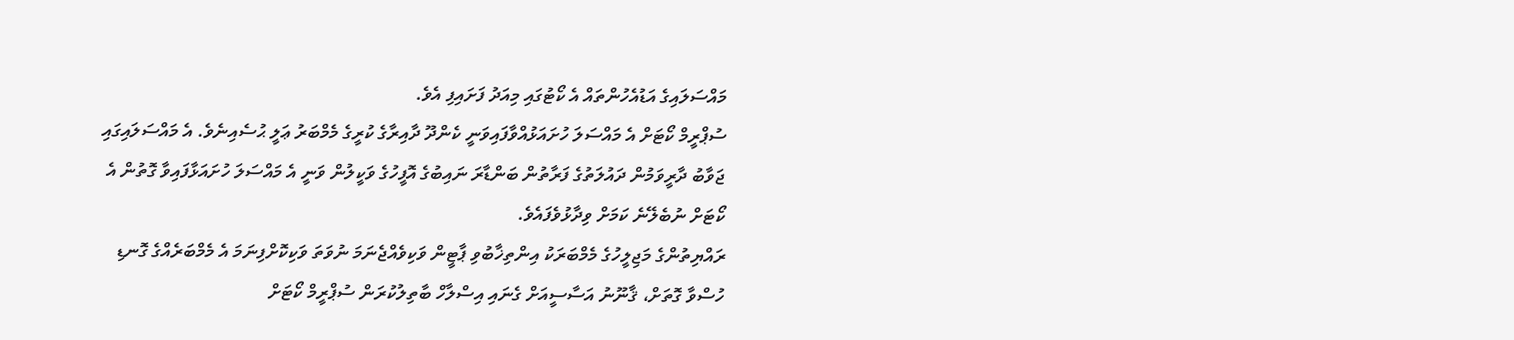މައްސަލައިގެ އަޑުއެހުންތައް އެ ކޯޓުގައި މިއަދު ފަށައިފި އެވެ.
ސުޕްރީމް ކޯޓަށް އެ މައްސަލަ ހުށައަޅުއްވާފައިވަނީ ކެންދޫ ދާއިރާގެ ކުރީގެ މެމްބަރު ޢަލީ ޙުސެއިނެވެ. އެ މައްސަލައިގައި ޖަވާބު ދާރީވަމުން ދައުލަތުގެ ފަރާތުން ބަންޑާރަ ނައިބުގެ އޮފީހުގެ ވަކީލުން ވަނީ އެ މައްސަލަ ހުށައަޅާފައިވާ ގޮތުން އެ ކޯޓަށް ނުބެލޭނެ ކަމަށް ވިދާޅުވެފައެވެ.
ރައްޔިތުންގެ މަޖިލީހުގެ މެމްބަރަކު އިންތިޚާބުވި ޕާޓީން ވަކިވެއްޖެނަމަ ނުވަތަ ވަކިކޮށްފިނަމަ އެ މެމްބަރެއްގެ ގޮނޑި ހުސްވާ ގޮތަށް، ޤާނޫނު އަސާސީއަށް ގެނައި އިސްލާހް ބާތިލުކުރަން ސުޕްރީމް ކޯޓަށް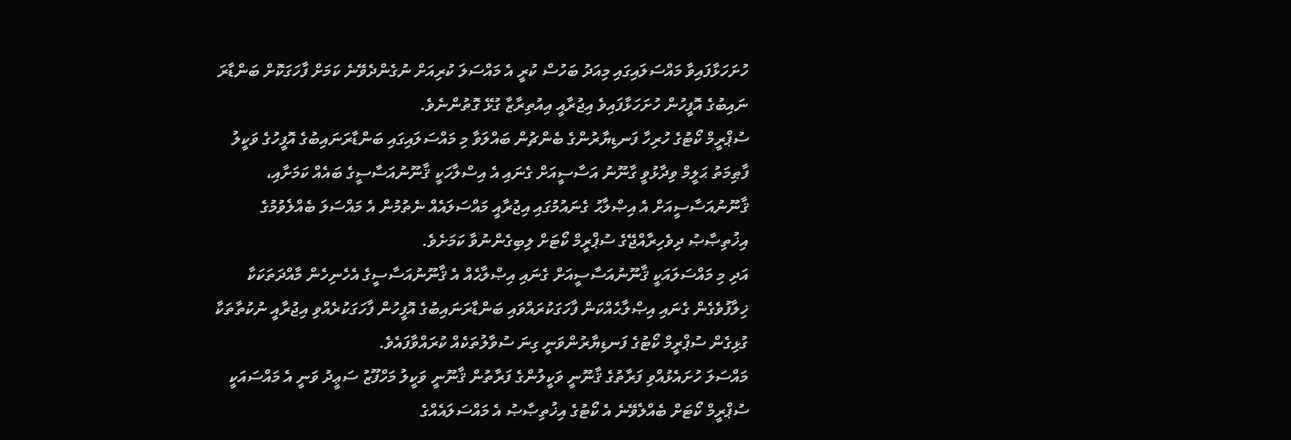ހުށަހަޅާފައިވާ މައްސަލައިގައި މިއަދު ބަހުސް ކުރީ އެ މައްސަލަ ކުރިއަށް ނުގެންދެވޭނެ ކަމަށް ފާހަގަކޮށް ބަންޑާރަ ނައިބުގެ އޮފީހުން ހުށަހަޅާފައިވެ އިޖުރާއީ އިއުތިރާޒާ ގުޅޭ ގޮތުންނެވެ.
ސުޕްރީމް ކޯޓުގެ ހުރިހާ ފަނޑިޔާރުންގެ ބެންޗުން ބައްލަވާ މި މައްސަލައިގައި ބަންޑާރަނައިބުގެ އޮފީހުގެ ވަކީލު ފާޠިމަތު ޙަލީމް ވިދާޅުވީ ގާނޫނު އަސާސީއަށް ގެނައި އެ އިސްލާހަކީ ޤާނޫނުއަސާސީގެ ބައެއް ކަމަށާއި، ޤާނޫނުއަސާސީއަށް އެ އިޞްލާޙު ގެނައުމުގައި އިޖުރާއީ މައްސަލައެއް ނެތުމުން އެ މައްސަލަ ބެއްލެވުމުގެ އިޚުތިޞާޞު ދިވެހިރާއްޖޭގެ ސުޕްރީމް ކޯޓަށް ލިބިގެންނުވާ ކަމަށެވެ.
އަދި މި މައްސަލައަކީ ޤާނޫނުއަސާސީއަށް ގެނައި އިޞްލާޙެއް އެ ޤާނޫނުއަސާސީގެ އެހެނިހެން މާއްދަތަކަކާ ޚިލާފުވެގެން ގެނައި އިޞްލާޙެއްކަން ފާހަގަކުރައްވައި ބަންޑާރަނައިބުގެ އޮފީހުން ފާހަގަކުރެއްވި އިޖުރާއީ ނުކުތާތަކާ ގުޅިގެން ސުޕްރީމް ކޯޓުގެ ފަނޑިޔާރުންވަނީ ގިނަ ސުވާލުތަކެއް ކުރައްވާފައެވެ.
މައްސަލަ ހުށައެޅުއްވި ފަރާތުގެ ޤާނޫނީ ވަކީލުންގެ ފަރާތުން ޤާނޫނީ ވަކީލު މަހްފޫޒު ސަޢީދު ވަނީ އެ މައްސައަކީ ސުޕްރީމް ކޯޓަށް ބެއްލެވޭނެ އެ ކޯޓުގެ އިޚުތިޞާޞު އެ މައްސަލައެއްގެ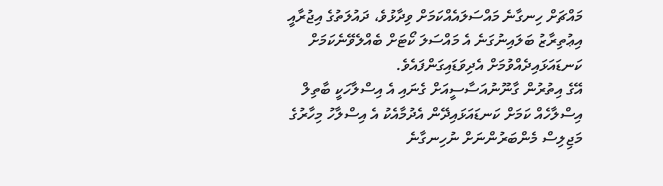މައްޗަށް ހިނގާނެ މައްސަލައެއްކަމަށް ވިދާޅުވެ، ދައުލަތުގެ އިޖުރާއީ އިޢުތިރާޒު ބަލައިނުގަނެ އެ މައްސަލަ ކޯޓަށް ބެއްލެވޭނެކަމަށް ކަނޑައަޅައިދެއްވުމަށް އެދިވަޑައިގަންފައެވެ.
އޭގެ އިތުރުން ގާނޫނުއަސާސީއަށް ގެނައި އެ އިސްލާހަކީ ބާތިލް އިސްލާހެއް ކަމަށް ކަނޑައަޅައިދޭން އެދުމާއެކު އެ އިސްލާހު މިހާރުގެ މަޖިލިސް މެންބަރުންނަށް ނުހިނގާނެ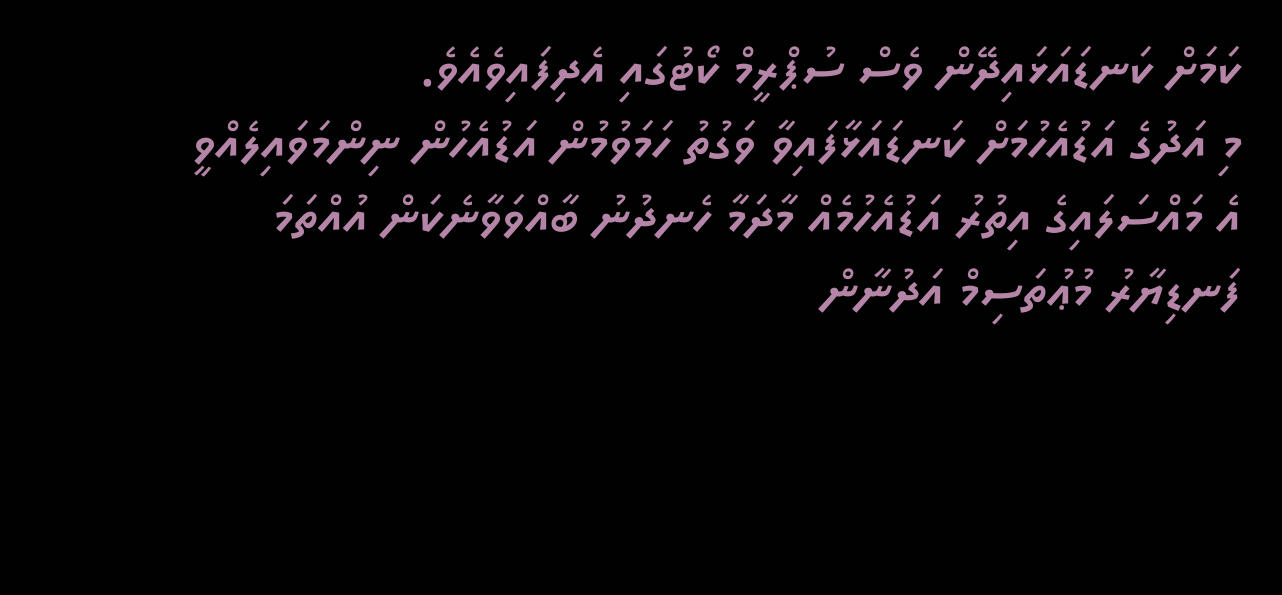ކަމަށް ކަނޑައަޅައިދޭން ވެސް ސުޕްރީމް ކޯޓުގައި އެދިފައިވެއެވެ.
މި އަދުގެ އަޑުއެހުމަށް ކަނޑައަޅާފައިވާ ވަގުތު ހަމަވުމުން އަޑުއެހުން ނިންމަވައިލެއްވީ އެ މައްސަލައިގެ އިތުރު އަޑުއެހުމެއް މާދަމާ ހެނދުނު ބާއްވަވާނެކަން އުއްތަމަ ފަނޑިޔާރު މުޢުތަސިމް އަދުނާން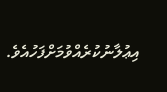އިޢުލާނުކުރެއްވުމަށްފަހުއެވެ.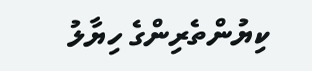ކިޔުންތެރިންގެ ހިޔާލު